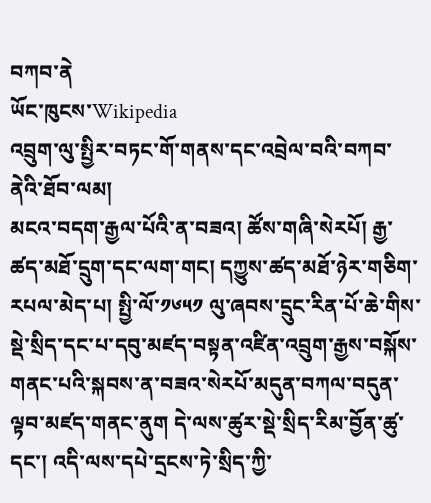བཀབ་ནེ
ཡོང་ཁུངས་Wikipedia
འབྲུག་ལུ་སྤྱིར་བཏང་གོ་གནས་དང་འབྲེལ་བའི་བཀབ་ནེའི་ཐོབ་ལམ།
མངའ་བདག་རྒྱལ་པོའི་ན་བཟའ། ཚོས་གཞི་སེརཔོ། རྒྱ་ཚད་མཐོ་དྲུག་དང་ལག་གང། དཀྱུས་ཚད་མཐོ་ཉེར་གཅིག་རཔལ་མེད་པ། སྤྱི་ལོ་༡༦༥༡ ལུ་ཞབས་དྲུང་རིན་པོ་ཆེ་གིས་སྡེ་སྲིད་དང་པ་དབུ་མཛད་བསྟན་འཛིན་འབྲུག་རྒྱས་བསྐོས་ གནང་པའི་སྐབས་ན་བཟའ་སེརཔོ་མདུན་བཀལ་བདུན་ལྟབ་མཛད་གནང་ནུག དེ་ལས་ཚུར་སྡེ་སྲིད་རིམ་བྱོན་ཚུ་དང་། འདི་ལས་དཔེ་དྲངས་ཏེ་སྲིད་ཀྱི་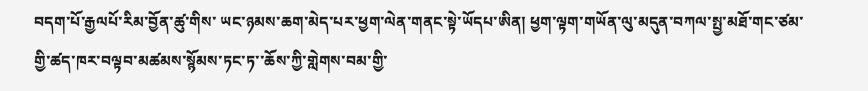བདག་པོ་རྒྱལཔོ་རིམ་བྱོན་ཚུ་གིས་ ཡང་ཉམས་ཆག་མེད་པར་ཕྱག་ལེན་གནང་སྟེ་ཡོདཔ་ཨིན། ཕྱག་ལྟག་གཡོན་ལུ་མདུན་བཀལ་སྤྱ་མཐོ་གང་ཙམ་གྱི་ཚད་ཁར་བལྟབ་མཚམས་སྙོམས་ཏང་ཏ་་ཆོས་ཀྱི་གླེགས་བམ་གྱི་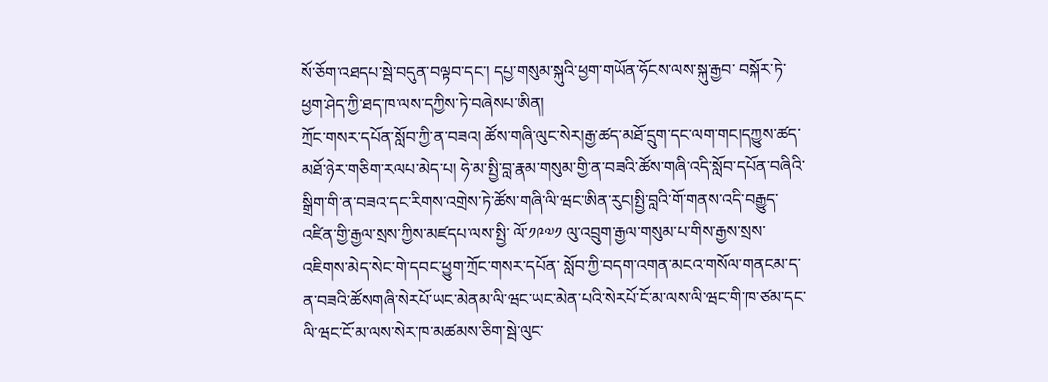སོ་ཅོག་འཐདཔ་སྦེ་བདུན་བལྟབ་དང་། དཔྱ་གསུམ་སྐུའི་ཕྱག་གཡོན་ཧོངས་ལས་སྐུ་རྒྱབ་ བསྐོར་ཏེ་ཕྱག་ཤེད་ཀྱི་ཐད་ཁ་ལས་དཀྱིས་ཏེ་བཞེསཔ་ཨིན།
ཀྲོང་གསར་དཔོན་སློབ་ཀྱི་ན་བཟའ། ཚོས་གཞི་ལུང་སེར།རྒྱ་ཚད་མཐོ་དྲུག་དང་ལག་གང།དཀྱུས་ཚད་མཐོ་ཉེར་གཅིག་རལཔ་མེད་པ། ཧེ་མ་སྤྱི་བླ་རྣམ་གསུམ་གྱི་ན་བཟའི་ཚོས་གཞི་འདི་སློབ་དཔོན་བཞིའི་སྒྲིག་གི་ན་བཟའ་དང་རིགས་འགྲེས་ཏེ་ཚོས་གཞི་ལི་ཝང་ཨིན་རུང།སྤྱི་བླའི་གོ་གནས་འདི་བརྒྱུད་འཛིན་གྱི་རྒྱལ་སྲས་ཀྱིས་མཛདཔ་ལས་སྤྱི་ ལོ་༡༩༧༡ ལུ་འབྲུག་རྒྱལ་གསུམ་པ་གིས་རྒྱས་སྲས་འཇིགས་མེད་སེང་གེ་དབང་ཕྱུག་ཀྲོང་གསར་དཔོན་ སློབ་ཀྱི་བདག་འགན་མངའ་གསོལ་གནངམ་ད་ན་བཟའི་ཚོསགཞི་སེརཔོ་ཡང་མེནམ་ལི་ཝང་ཡང་མེན་པའི་སེརཔོ་ངོ་མ་ལས་ལི་ཝང་གི་ཁ་ཙམ་དང་ལི་ཝང་ངོ་མ་ལས་སེར་ཁ་མཚམས་ཅིག་སྦེ་ལུང་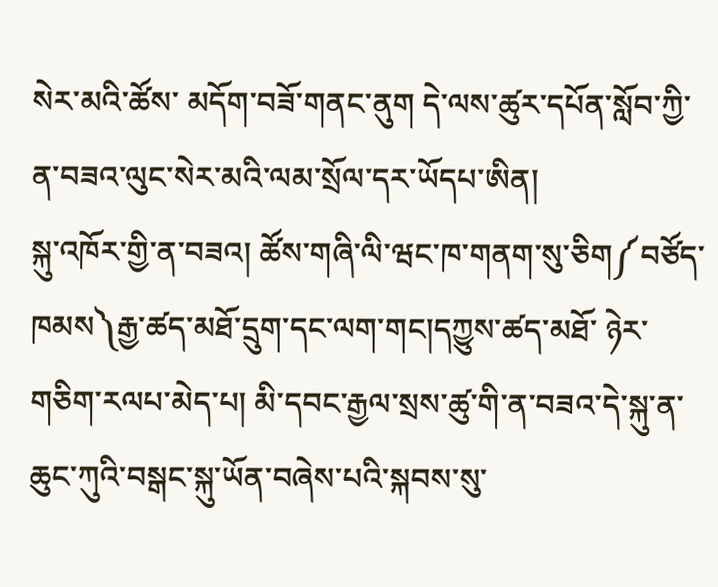སེར་མའི་ཚོས་ མདོག་བཟོ་གནང་ནུག དེ་ལས་ཚུར་དཔོན་སློབ་ཀྱི་ན་བཟའ་ལུང་སེར་མའི་ལམ་སྲོལ་དར་ཡོདཔ་ཨིན།
སྐུ་འཁོར་གྱི་ན་བཟའ། ཚོས་གཞི་ལི་ཝང་ཁ་གནག་སུ་ཅིག༼བཙོད་ཁམས༽རྒྱ་ཚད་མཐོ་དྲུག་དང་ལག་གང།དཀྱུས་ཚད་མཐོ་ ཉེར་གཅིག་རལཔ་མེད་པ། མི་དབང་རྒྱལ་སྲས་ཚུ་གི་ན་བཟའ་དེ་སྐུ་ན་ཆུང་ཀུའི་བསྒང་སྐུ་ཡོན་བཞེས་པའི་སྐབས་སུ་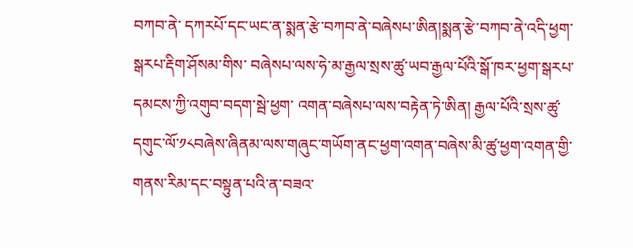བཀབ་ནེ་ དཀརཔོ་དང་ཡང་ན་སྨན་རྩེ་བཀབ་ནེ་བཞེསཔ་ཨིན།སྨན་རྩེ་བཀབ་ནེ་འདི་ཕྱག་སྒརཔ་རྡིག་ཤོསམ་གིས་ བཞེསཔ་ལས་ཧེ་མ་རྒྱལ་སྲས་ཚུ་ཡབ་རྒྱལ་པོའི་སྒོ་ཁར་ཕྱག་སྒརཔ་དམངས་ཀྱི་འགུབ་བདག་སྦེ་ཕྱག་ འགན་བཞེསཔ་ལས་བརྟེན་ཏེ་ཨིན། རྒྱལ་པོའི་སྲས་ཚུ་དགུང་ལོ་༡༨བཞེས་ཞིནམ་ལས་གཞུང་གཡོག་ནང་ཕྱག་འགན་བཞེས་མི་ཚུ་ཕྱག་འགན་གྱི་གནས་རིམ་དང་བསྟུན་པའི་ན་བཟའ་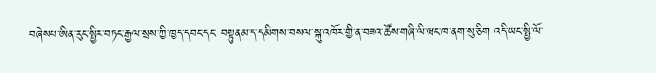བཞེསཔ་ཨིན་རུང་སྤྱིར་བཏང་རྒྱལ་སྲས་ཀྱི་ཁྱད་དབང་དང་ བསྟུནམ་ད་དམིགས་བསལ་སྐུ་འཁོར་གྱི་ན་བཟའ་ཚོས་གཞི་ལི་ཝང་ཁ་ནག་སུ་ཅིག འདི་ཡང་སྤྱི་ལོ་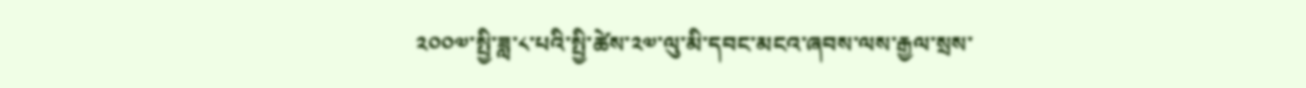༢༠༠༧་སྤྱི་ཟླ་༨་པའི་སྤྱི་ཚེས་༢༧་ལུ་མི་དབང་མངའ་ཞབས་ལས་རྒྱལ་སྲས་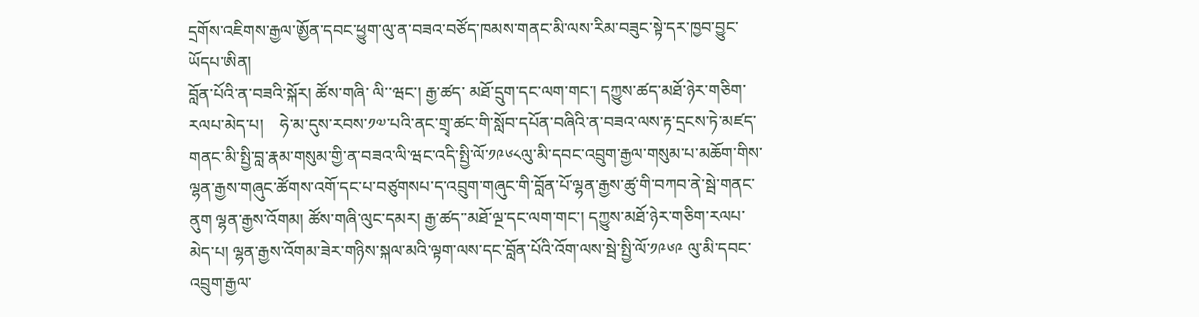དྲགོས་འཇིགས་རྒྱལ་ཨྱོན་དབང་ཕྱུག་ལུ་ན་བཟའ་བཙོད་ཁམས་གནང་མི་ལས་རིམ་བཟུང་སྟེ་དར་ཁྱབ་བྱུང་ཡོདཔ་ཨིན།
བློན་པོའི་ན་བཟའི་སྐོར། ཚོས་གཞི་ ལི་་ཝང་། རྒྱ་ཚད་ མཐོ་དྲུག་དང་ལག་གང་། དཀྱུས་ཚད་མཐོ་ཉེར་གཅིག་རལཔ་མེད་པ།    ཧེ་མ་དུས་རབས་༡༧་པའི་ནང་གྲྭ་ཚང་གི་སློབ་དཔོན་བཞིའི་ན་བཟའ་ལས་རྟ་དྲངས་ཏེ་མཛད་གནང་མི་སྤྱི་བླ་རྣམ་གསུམ་གྱི་ན་བཟའ་ལི་ཝང་འདི་སྤྱི་ལོ་༡༩༦༨ལུ་མི་དབང་འབྲུག་རྒྱལ་གསུམ་པ་མཆོག་གིས་ལྷན་རྒྱས་གཞུང་ཚོགས་འགོ་དང་པ་བཙུགསཔ་ད་འབྲུག་གཞུང་གི་བློན་པོ་ལྷན་རྒྱས་ཚུ་གི་བཀབ་ནེ་སྦེ་གནང་ནུག ལྷན་རྒྱས་འོགམ། ཚོས་གཞི་ལུང་དམར། རྒྱ་ཚད་་མཐོ་ལྔ་དང་ལག་གང་། དཀྱུས་མཐོ་ཉེར་གཅིག་རལཔ་མེད་པ། ལྷན་རྒྱས་འོགམ་ཟེར་གཉིས་སྐལ་མའི་ལྟག་ལས་དང་བློན་པོའི་འོག་ལས་སྦེ་སྤྱི་ལོ་༡༩༦༩ ལུ་མི་དབང་ འབྲུག་རྒྱལ་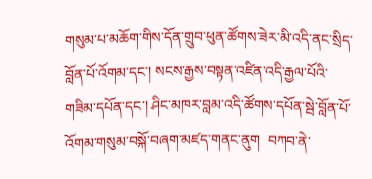གསུམ་པ་མཆོག་གིས་དོན་གྲུབ་ཕུན་ཚོགས་ཟེར་མི་འདི་ནང་སྲིད་བློན་པོ་འོགམ་དང་། སངས་རྒྱས་བསྟན་འཛིན་འདི་རྒྱལ་པོའི་གཟིམ་དཔོན་དང་། ཤིང་མཁར་བླམ་འདི་ཚོགས་དཔོན་སྦེ་བློན་པོ་འོགམ་གསུམ་བསྐོ་བཞག་མཛད་གནང་ནུག  བཀབ་ནེ་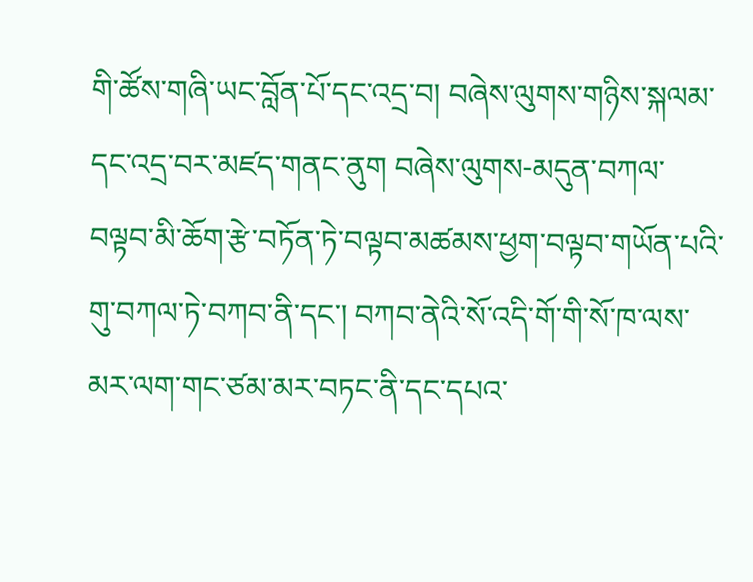གི་ཚོས་གཞི་ཡང་བློན་པོ་དང་འདྲ་བ། བཞེས་ལུགས་གཉིས་སྐལམ་དང་འདྲ་བར་མཛད་གནང་ནུག བཞེས་ལུགས-མདུན་བཀལ་བལྟབ་མི་ཆོག་རྩེ་བཏོན་ཏེ་བལྟབ་མཚམས་ཕྱག་བལྟབ་གཡོན་པའི་གུ་བཀལ་ཏེ་བཀབ་ནི་དང་། བཀབ་ནེའི་སོ་འདི་གོ་གི་སོ་ཁ་ལས་མར་ལག་གང་ཙམ་མར་བཏང་ནི་དང་དཔའ་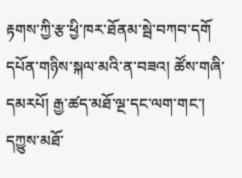རྟགས་ཀྱི་རྩ་ཕྱི་ཁར་ཐོནམ་སྦེ་བཀབ་དགོ
དཔོན་གཉིས་སྐལ་མའི་ན་བཟའ། ཚོས་གཞི་དམརཔོ། རྒྱ་ཚད་མཐོ་ལྔ་དང་ལག་གང་། དཀྱུས་མཐོ་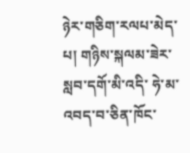ཉེར་གཅིག་རལཔ་མེད་པ། གཉིས་སྐལམ་ཟེར་སླབ་དགོ་མི་འདི་ ཧེ་མ་འབད་བ་ཅིན་ཁོང་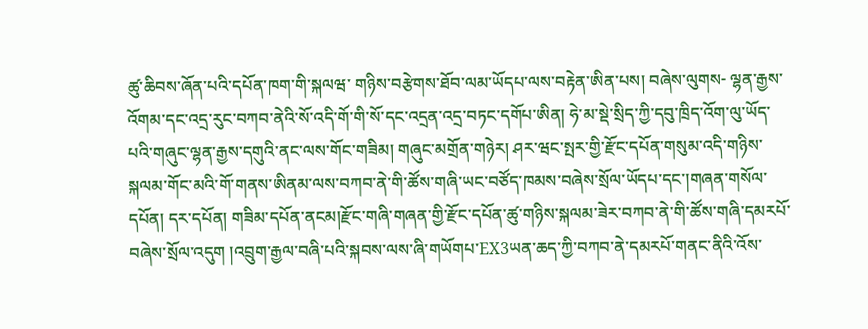ཚུ་ཆིབས་ཞོན་པའི་དཔོན་ཁག་གི་སྐལཝ་ གཉིས་བརྩེགས་ཐོབ་ལམ་ཡོདཔ་ལས་བརྟེན་ཨིན་པས། བཞེས་ལུགས- ལྷན་རྒྱས་འོགམ་དང་འདྲ་རུང་བཀབ་ནེའི་སོ་འདི་གོ་གི་སོ་དང་འདྲན་འདྲ་བཏང་དགོཔ་ཨིན། ཧེ་མ་སྡེ་སྲིད་ཀྱི་དབུ་ཁྲིད་འོག་ལུ་ཡོད་པའི་གཞུང་ལྷན་རྒྱས་དགུའི་ནང་ལས་གོང་གཟིམ། གཞུང་མགྲོན་གཉེར། ཤར་ཝང་སྤར་གྱི་རྫོང་དཔོན་གསུམ་འདི་གཉིས་སྐལམ་གོང་མའི་གོ་གནས་ཨིནམ་ལས་བཀབ་ནེ་གི་ཚོས་གཞི་ཡང་བཙོད་ཁམས་བཞེས་སྲོལ་ཡོདཔ་དང་།གཞན་གསོལ་དཔོན། དར་དཔོན། གཟིམ་དཔོན་ནངམ།རྫོང་གཞི་གཞན་གྱི་རྫོང་དཔོན་ཚུ་གཉིས་སྐལམ་ཟེར་བཀབ་ནེ་གི་ཚོས་གཞི་དམརཔོ་བཞེས་སྲོལ་འདུག །འབྲུག་རྒྱལ་བཞི་པའི་སྐབས་ལས་ཞི་གཡོགཔ་EX3ཡན་ཆད་ཀྱི་བཀབ་ནེ་དམརཔོ་གནང་ནིའི་འོས་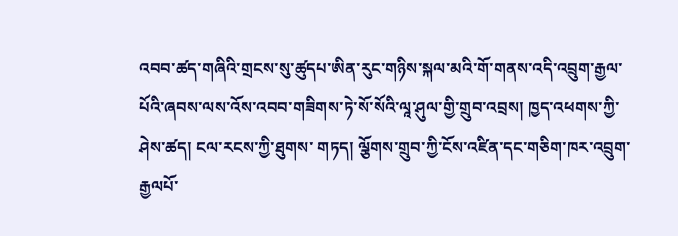འབབ་ཚད་གཞིའི་གྲངས་སུ་ཚུདཔ་ཨིན་རུང་གཉིས་སྐལ་མའི་གོ་གནས་འདི་འབྲུག་རྒྱལ་པོའི་ཞབས་ལས་འོས་འབབ་གཟིགས་ཏེ་སོ་སོའི་ལཱ་ཤུལ་གྱི་གྲུབ་འབྲས། ཁྱད་འཕགས་ཀྱི་ཤེས་ཚད། ངལ་རངས་ཀྱི་ཐུགས་ གཏད། ལྕོགས་གྲུབ་ཀྱི་ངོས་འཛིན་དང་གཅིག་ཁར་འབྲུག་རྒྱལཔོ་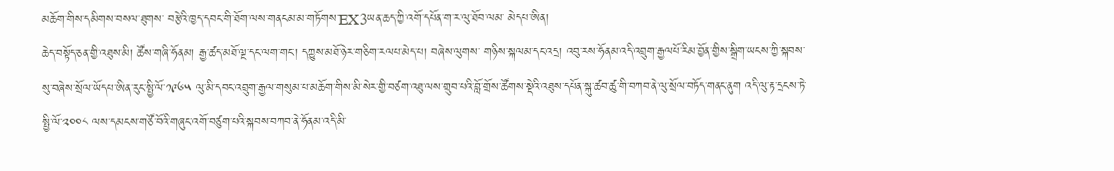མཆོག་གིས་དམིགས་བསལ་ཐུགས་ བརྩེའི་ཁྱད་དབང་གི་ཐོག་ལས་གནངམ་མ་གཏོགས་EX3ཡན་ཆད་ཀྱི་འགོ་དཔོན་ག་ར་ལུ་ཐོབ་ལམ་ མེདཔ་ཨིན།
ཆེད་བསྟོད་ཅན་གྱི་འཐུས་མི། ཚོས་གཞི་ཧོནམ། རྒྱ་ཚད་མཐོ་ལྔ་དང་ལག་གང་། དཀྱུས་མཐོ་ཉེར་གཅིག་རལཔ་མེད་པ། བཞེས་ལུགས་ གཉིས་སྐལམ་དང་འདྲ། འབུ་རས་ཧོནམ་འདི་འབྲུག་རྒྱལཔོ་རིམ་བྱོན་གྱིས་སྒྲིག་ཡངས་ཀྱི་སྐབས་སུ་བཞེས་སྲོལ་ཡོདཔ་ཨིན་རུང་སྤྱི་ལོ་༡༩༦༥ ལུ་མི་དབང་འབྲུག་རྒྱལ་གསུམ་པ་མཆོག་གིས་མི་སེར་གྱི་བཙག་འཐུ་ལས་གྲུབ་པའི་བློ་གྲོས་ཚོགས་སྡེའི་འཐུས་དཔོན་སྐུ་ཚབ་ཚུ་གི་བཀབ་ནེ་ལུ་སྲོལ་བཏོད་གནང་ནུག འདི་ལུ་རྟ་དྲངས་ཏེ་སྤྱི་ལོ་༢༠༠༨ ལས་དམངས་གཙོ་བོའི་གཞུང་འགོ་བཙུག་པའི་སྐབས་བཀབ་ནེ་ཧོནམ་འདི་མི་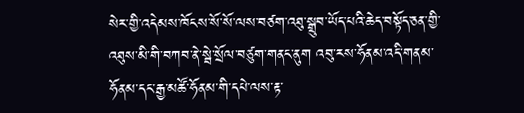སེར་གྱི་འདེམས་ཁོངས་སོ་སོ་ལས་བཙག་འཐུ་སྒྲུབ་ཡོད་པའི་ཆེད་བསྟོད་ཅན་གྱི་འཐུས་མི་གི་བཀབ་ནེ་སྦེ་སྲོལ་བཙུག་གནང་ནུག འབུ་རས་ཧོནམ་འདི་གནམ་ཧོནམ་དང་རྒྱ་མཚོ་ཧོནམ་གི་དཔེ་ལས་རྟ་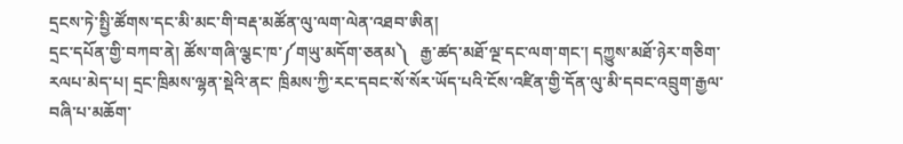དྲངས་ཏེ་སྤྱི་ཚོགས་དང་མི་མང་གི་བརྡ་མཚོན་ལུ་ལག་ལེན་འཐབ་ཨིན།
དྲང་དཔོན་གྱི་བཀབ་ནེ། ཚོས་གཞི་ལྕང་ཁ་༼གཡུ་མདོག་ཅནམ༽   རྒྱ་ཚད་མཐོ་ལྔ་དང་ལག་གང་། དཀྱུས་མཐོ་ཉེར་གཅིག་རལཔ་མེད་པ། དྲང་ཁྲིམས་ལྷན་སྡེའི་ནང་ ཁྲིམས་ཀྱི་རང་དབང་སོ་སོར་ཡོད་པའི་ངོས་འཛིན་གྱི་དོན་ལུ་མི་དབང་འབྲུག་རྒྱལ་བཞི་པ་མཆོག་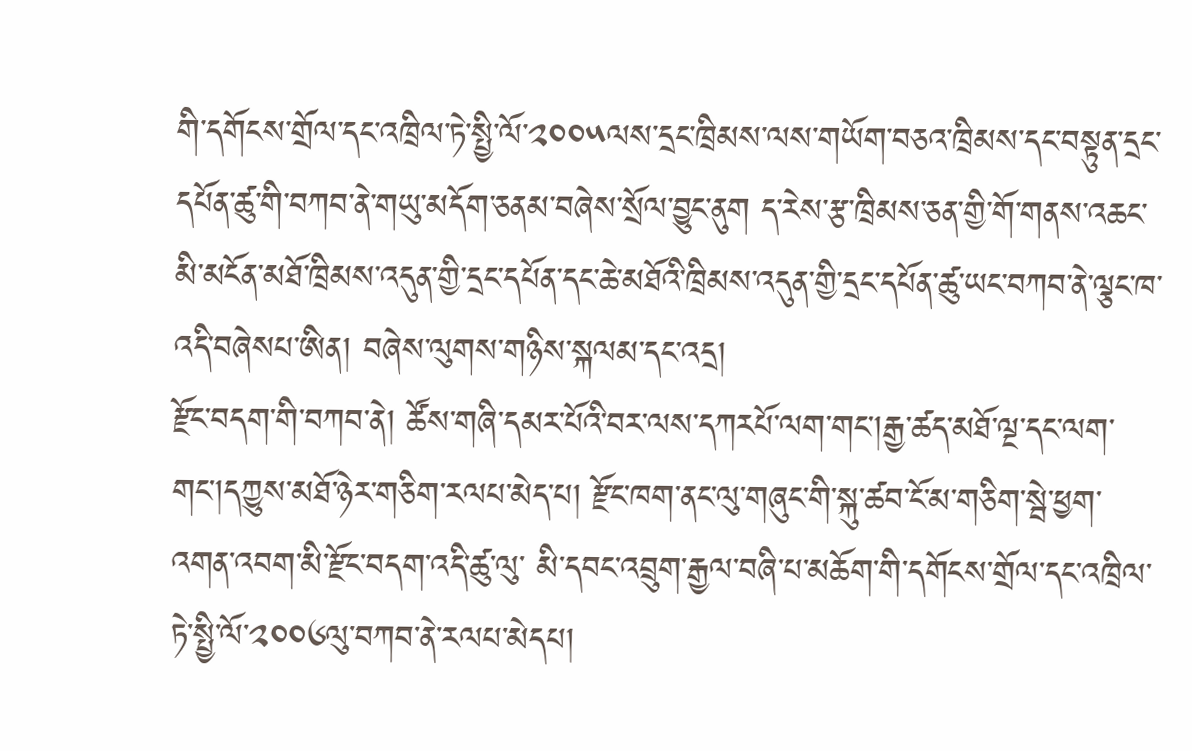གི་དགོངས་གྲོལ་དང་འཁྲིལ་ཏེ་སྤྱི་ལོ་༢༠༠༥ལས་དྲང་ཁྲིམས་ལས་གཡོག་བཅའ་ཁྲིམས་དང་བསྟུན་དྲང་དཔོན་ཚུ་གི་བཀབ་ནེ་གཡུ་མདོག་ཅནམ་བཞེས་སྲོལ་བྱུང་ནུག ད་རེས་རྩ་ཁྲིམས་ཅན་གྱི་གོ་གནས་འཆང་མི་མངོན་མཐོ་ཁྲིམས་འདུན་གྱི་དྲང་དཔོན་དང་ཆེ་མཐོའི་ཁྲིམས་འདུན་གྱི་དྲང་དཔོན་ཚུ་ཡང་བཀབ་ནེ་ལྕང་ཁ་འདི་བཞེསཔ་ཨིན། བཞེས་ལུགས་གཉིས་སྐལམ་དང་འདྲ།
རྫོང་བདག་གི་བཀབ་ནེ། ཚོས་གཞི་དམར་པོའི་བར་ལས་དཀརཔོ་ལག་གང་།རྒྱ་ཚད་མཐོ་ལྔ་དང་ལག་གང་།དཀྱུས་མཐོ་ཉེར་གཅིག་རལཔ་མེད་པ། རྫོང་ཁག་ནང་ལུ་གཞུང་གི་སྐུ་ཚབ་ངོ་མ་གཅིག་སྦེ་ཕྱག་འགན་འབག་མི་རྫོང་བདག་འདི་ཚུ་ལུ་ མི་དབང་འབྲུག་རྒྱལ་བཞི་པ་མཆོག་གི་དགོངས་གྲོལ་དང་འཁྲིལ་ཏེ་སྤྱི་ལོ་༢༠༠༦ལུ་བཀབ་ནེ་རལཔ་མེདཔ།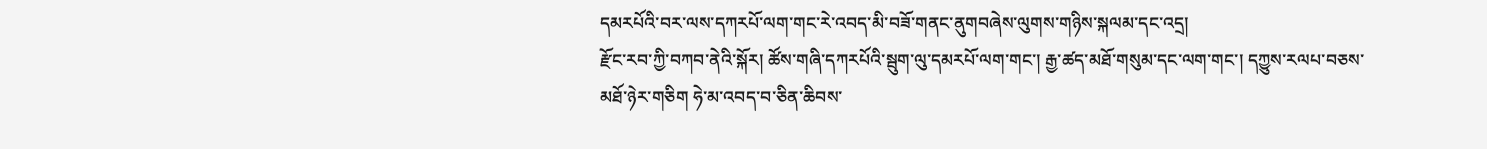དམརཔོའི་བར་ལས་དཀརཔོ་ལག་གང་རེ་འབད་མི་བཟོ་གནང་ནུགབཞེས་ལུགས་གཉིས་སྐལམ་དང་འདྲ།
རྫོང་རབ་ཀྱི་བཀབ་ནེའི་སྐོར། ཚོས་གཞི་དཀརཔོའི་སྦུག་ལུ་དམརཔོ་ལག་གང་། རྒྱ་ཚད་མཐོ་གསུམ་དང་ལག་གང་། དཀྱུས་རལཔ་བཅས་མཐོ་ཉེར་གཅིག ཧེ་མ་འབད་བ་ཅིན་ཆིབས་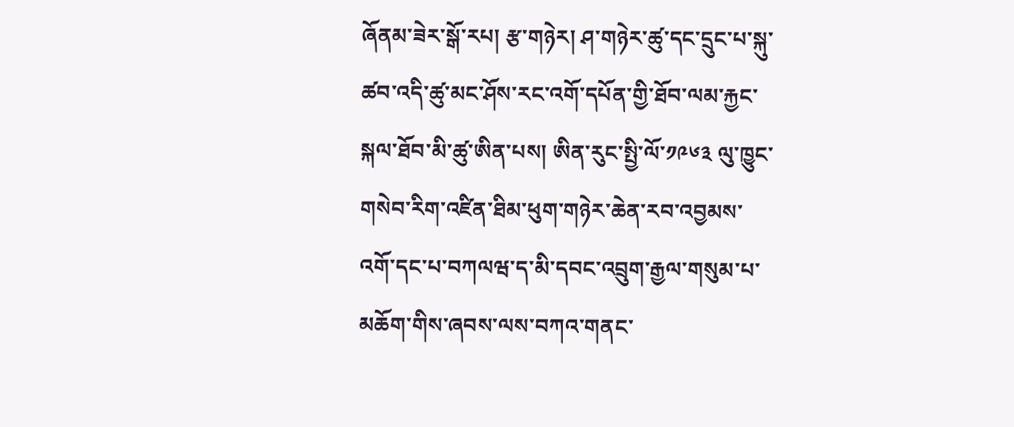ཞོནམ་ཟེར་སྒོ་རཔ། རྩ་གཉེར། ཤ་གཉེར་ཚུ་དང་དྲུང་པ་སྐུ་ཚབ་འདི་ཚུ་མང་ཤོས་རང་འགོ་དཔོན་གྱི་ཐོབ་ལམ་རྐྱང་སྐལ་ཐོབ་མི་ཚུ་ཨིན་པས། ཨིན་རུང་སྤྱི་ལོ་༡༩༦༣ ལུ་ཁྱུང་གསེབ་རིག་འཛིན་ཐིམ་ཕུག་གཉེར་ཆེན་རབ་འབྱམས་འགོ་དང་པ་བཀལཝ་ད་མི་དབང་འབྲུག་རྒྱལ་གསུམ་པ་མཆོག་གིས་ཞབས་ལས་བཀའ་གནང་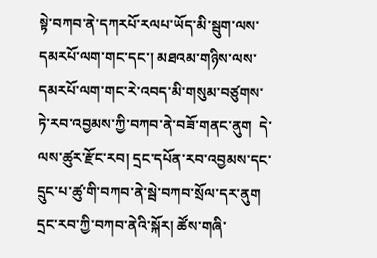སྟེ་བཀབ་ནེ་དཀརཔོ་རལཔ་ཡོད་མི་སྦུག་ལས་དམརཔོ་ལག་གང་དང་། མཐའམ་གཉིས་ལས་དམརཔོ་ལག་གང་རེ་འབད་མི་གསུམ་བཙུགས་ཏེ་རབ་འབྱམས་ཀྱི་བཀབ་ནེ་བཟོ་གནང་ནུག  དེ་ལས་ཚུར་རྫོང་རབ། དྲང་དཔོན་རབ་འབྱམས་དང་དྲུང་པ་ཚུ་གི་བཀབ་ནེ་སྦེ་བཀབ་སྲོལ་དར་ནུག
དྲང་རབ་ཀྱི་བཀབ་ནེའི་སྐོར། ཚོས་གཞི་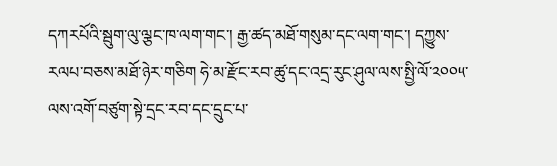དཀརཔོའི་སྦུག་ལུ་ལྕང་ཁ་ལག་གང་། རྒྱ་ཚད་མཐོ་གསུམ་དང་ལག་གང་། དཀྱུས་རལཔ་བཅས་མཐོ་ཉེར་གཅིག ཧེ་མ་རྫོང་རབ་ཚུ་དང་འདྲ་རུང་ཤུལ་ལས་སྤྱི་ལོ་༢༠༠༥་ལས་འགོ་བཙུག་སྟེ་དྲང་རབ་དང་དྲུང་པ་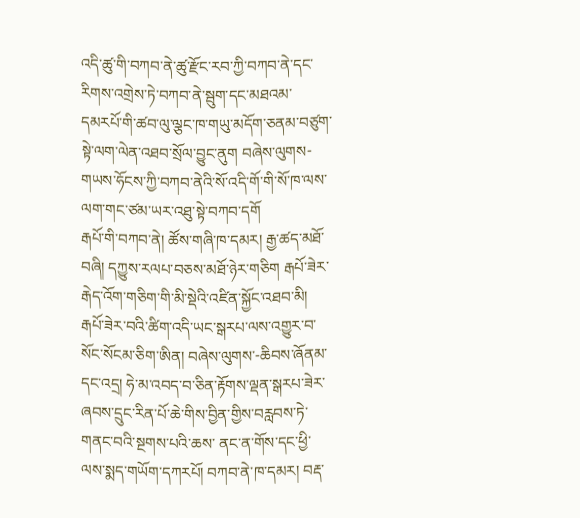འདི་ཚུ་གི་བཀབ་ནེ་ཚུ་རྫོང་རབ་ཀྱི་བཀབ་ནེ་དང་རིགས་འགྲེས་ཏེ་བཀབ་ནེ་སྦུག་དང་མཐའམ་དམརཔོ་གི་ཚབ་ལུ་ལྕང་ཁ་གཡུ་མདོག་ཅནམ་བཙུག་སྟེ་ལག་ལེན་འཐབ་སྲོལ་བྱུང་ནུག བཞེས་ལུགས-གཡས་ཧོངས་ཀྱི་བཀབ་ནེའི་སོ་འདི་གོ་གི་སོ་ཁ་ལས་ལག་གང་ཙམ་ཡར་འཐུ་སྟེ་བཀབ་དགོ
རྒཔོ་གི་བཀབ་ནེ། ཚོས་གཞི་ཁ་དམར། རྒྱ་ཚད་མཐོ་བཞི། དཀྱུས་རལཔ་བཅས་མཐོ་ཉེར་གཅིག རྒཔོ་ཟེར་རྒེད་འོག་གཅིག་གི་མི་སྡེའི་འཛིན་སྐྱོང་འཐབ་མི། རྒཔོ་ཟེར་བའི་ཚིག་འདི་ཡང་སྒརཔ་ལས་འགྱུར་བ་སོང་སོངམ་ཅིག་ཨིན། བཞེས་ལུགས་-ཆིབས་ཞོནམ་དང་འདྲ། ཧེ་མ་འབད་བ་ཅིན་རྟོགས་ལྡན་སྒརཔ་ཟེར་ཞབས་དྲུང་རིན་པོ་ཆེ་གིས་བྱིན་གྱིས་བརླབས་ཏེ་གནང་བའི་སྔགས་པའི་ཆས་ ནང་ན་གོས་དང་ཕྱི་ལས་སྨད་གཡོག་དཀརཔོ། བཀབ་ནེ་ཁ་དམར། བརྡ་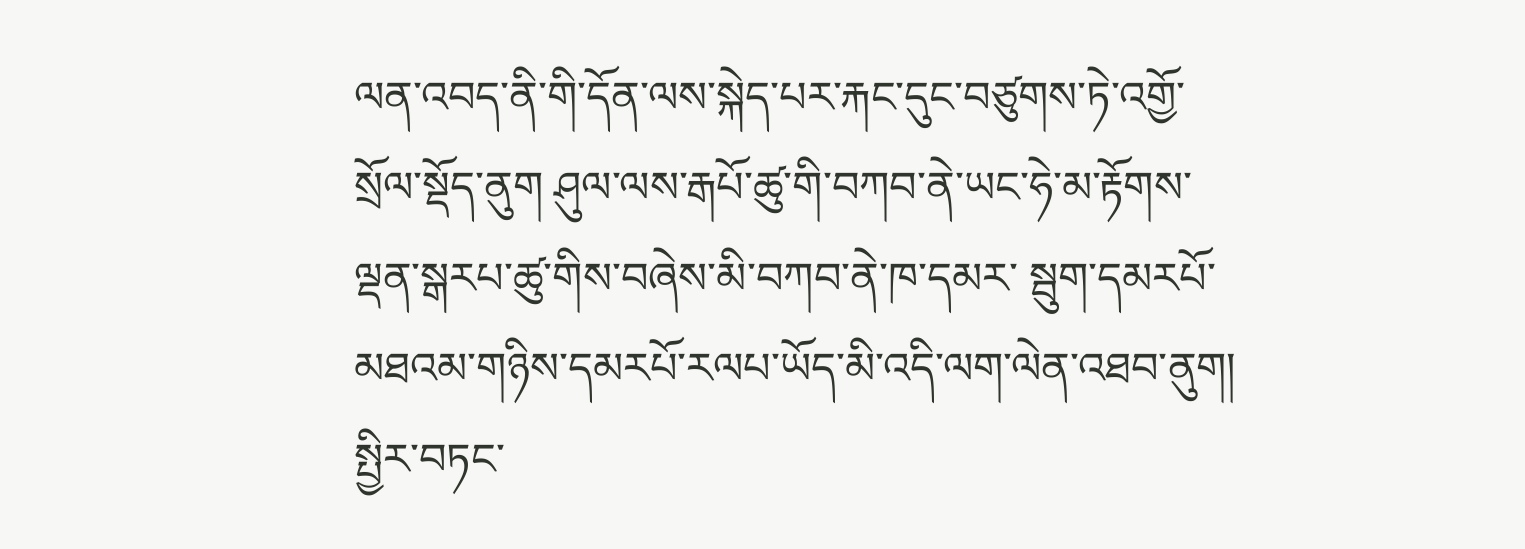ལན་འབད་ནི་གི་དོན་ལས་སྐེད་པར་རྐང་དུང་བཙུགས་ཏེ་འགྱོ་སྲོལ་སྡོད་ནུག ཤུལ་ལས་རྒཔོ་ཚུ་གི་བཀབ་ནེ་ཡང་ཧེ་མ་རྟོགས་ལྡན་སྒརཔ་ཚུ་གིས་བཞེས་མི་བཀབ་ནེ་ཁ་དམར་ སྦུག་དམརཔོ་མཐའམ་གཉིས་དམརཔོ་རལཔ་ཡོད་མི་འདི་ལག་ལེན་འཐབ་ནུག།
སྤྱིར་བཏང་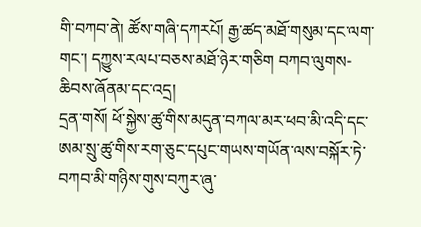གི་བཀབ་ནེ། ཚོས་གཞི་དཀརཔོ། རྒྱ་ཚད་མཐོ་གསུམ་དང་ལག་གང་། དཀྱུས་རལཔ་བཅས་མཐོ་ཉེར་གཅིག བཀབ་ལུགས- ཆིབས་ཞོནམ་དང་འདྲ།
དྲན་གསོ། ཕོ་སྐྱེས་ཚུ་གིས་མདུན་བཀལ་མར་ཕབ་མི་འདི་དང་ཨམ་སྲུ་ཚུ་གིས་རག་ཅུང་དཔུང་གཡས་གཡོན་ལས་བསྐོར་ཏེ་བཀབ་མི་གཉིས་གུས་བཀུར་ཞུ་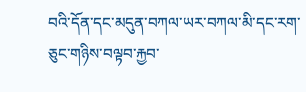བའི་དོན་དང་མདུན་བཀལ་ཡར་བཀལ་མི་དང་རག་ཅུང་གཉིས་བལྟབ་རྐྱབ་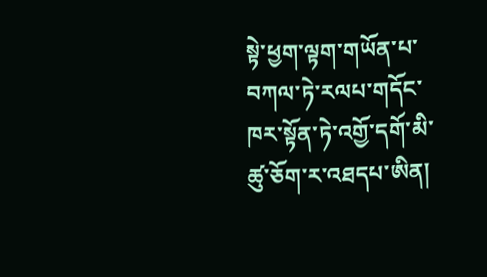སྟེ་ཕྱག་ལྟག་གཡོན་པ་བཀལ་ཏེ་རལཔ་གདོང་ཁར་སྟོན་ཏེ་འགྱོ་དགོ་མི་ཚུ་ཅོག་ར་འཐདཔ་ཨིན།